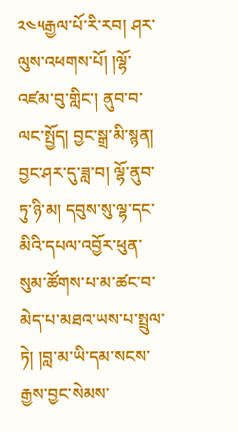༢༤༥རྒྱལ་པོ་རི་རབ། ཤར་ལུས་འཕགས་པོ། །ལྷོ་འཛམ་བུ་གླིང་། ནུབ་བ་ལང་སྤྱོད། བྱང་སྒྲ་མི་སྙན། བྱང་ཤར་དུ་ཟླ་བ། ལྷོ་ནུབ་ཏུ་ཉི་མ། དབུས་སུ་ལྷ་དང་མིའི་དཔལ་འབྱོར་ཕུན་སུམ་ཚོགས་པ་མ་ཚང་བ་མེད་པ་མཐའ་ཡས་པ་སྤྲུལ་ཏེ། །བླ་མ་ཡི་དམ་སངས་རྒྱས་བྱང་སེམས་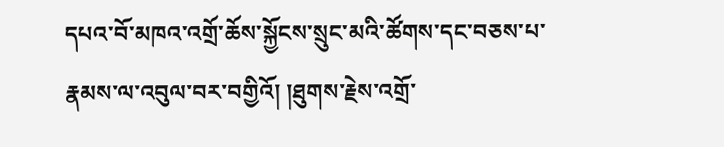དཔའ་བོ་མཁའ་འགྲོ་ཆོས་སྐྱོངས་སྲུང་མའི་ཚོགས་དང་བཅས་པ་རྣམས་ལ་འབུལ་བར་བགྱིའོ། །ཐུགས་རྗེས་འགྲོ་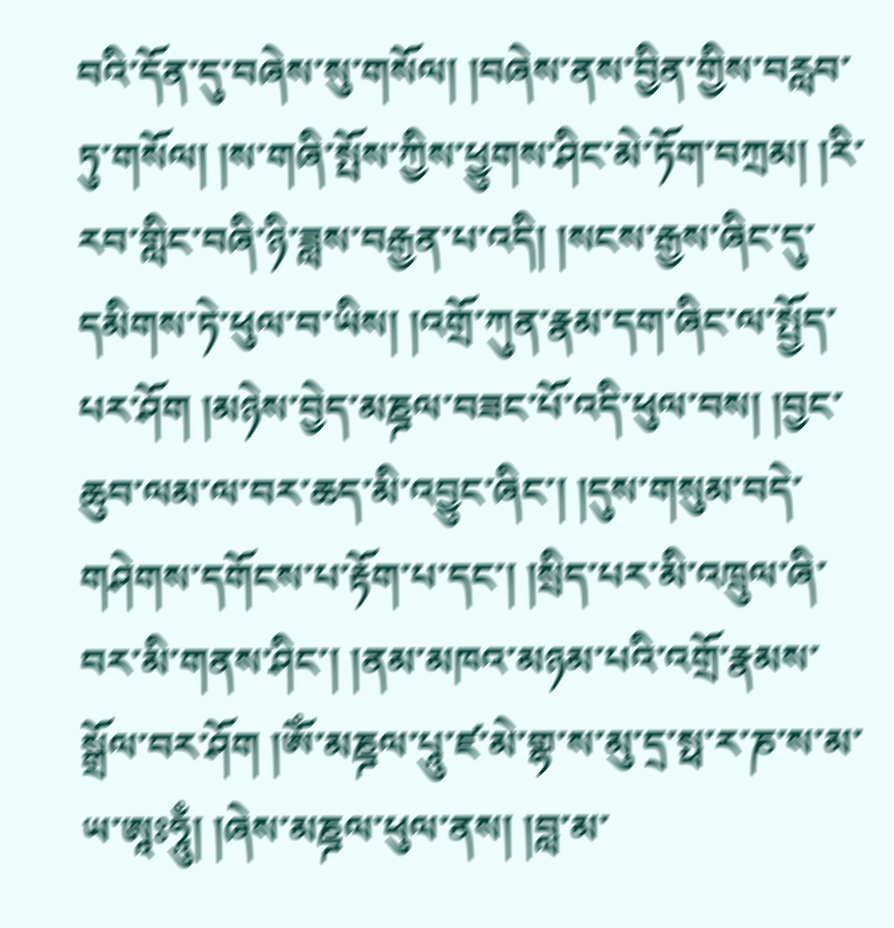བའི་དོན་དུ་བཞེས་སུ་གསོལ། །བཞེས་ནས་བྱིན་གྱིས་བརླབ་ཏུ་གསོལ། །ས་གཞི་སྤོས་ཀྱིས་ཕྱུགས་ཤིང་མེ་ཏོག་བཀྲམ། །རི་རབ་གླིང་བཞི་ཉི་ཟླས་བརྒྱན་པ་འདི། །སངས་རྒྱས་ཞིང་དུ་དམིགས་ཏེ་ཕུལ་བ་ཡིས། །འགྲོ་ཀུན་རྣམ་དག་ཞིང་ལ་སྤྱོད་པར་ཤོག །མཉེས་བྱེད་མཎྜལ་བཟང་པོ་འདི་ཕུལ་བས། །བྱང་ཆུབ་ལམ་ལ་བར་ཆད་མི་འབྱུང་ཞིང་། །དུས་གསུམ་བདེ་གཤེགས་དགོངས་པ་རྟོག་པ་དང་། །སྲིད་པར་མི་འཁྲུལ་ཞི་བར་མི་གནས་ཤིང་། །ནམ་མཁའ་མཉམ་པའི་འགྲོ་རྣམས་སྒྲོལ་བར་ཤོག །ༀ་མཎྜལ་པཱུ་ཛ་མེ་གྷ་ས་མུ་དྲ་སྥ་ར་ཎ་ས་མ་ཡ་ཨཱཿཧཱུྃ། །ཞེས་མཎྜལ་ཕུལ་ནས། །བླ་མ་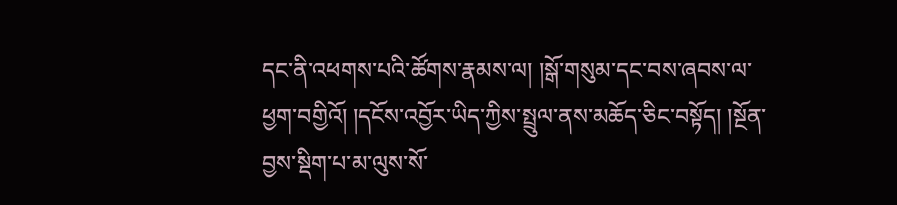དང་ནི་འཕགས་པའི་ཚོགས་རྣམས་ལ། །སྒོ་གསུམ་དང་བས་ཞབས་ལ་ཕྱག་བགྱིའོ། །དངོས་འབྱོར་ཡིད་ཀྱིས་སྤྲུལ་ནས་མཆོད་ཅིང་བསྟོད། །སྔོན་བྱས་སྡིག་པ་མ་ལུས་སོ་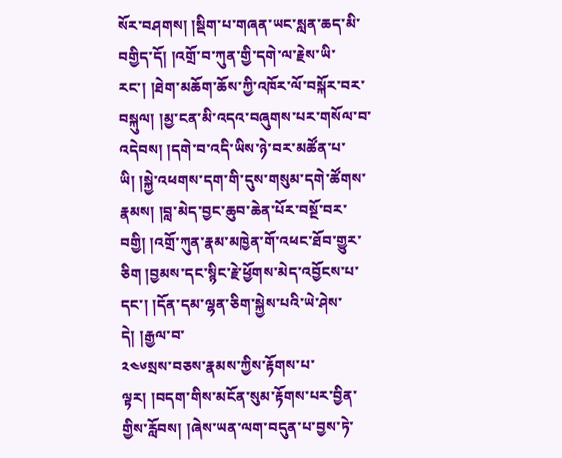སོར་བཤགས། །སྡིག་པ་གཞན་ཡང་སླན་ཆད་མི་བགྱིད་དོ། །འགྲོ་བ་ཀུན་གྱི་དགེ་ལ་རྗེས་ཡི་རང་། །ཐེག་མཆོག་ཆོས་ཀྱི་འཁོར་ལོ་བསྐོར་བར་བསྐུལ། །མྱ་ངན་མི་འདའ་བཞུགས་པར་གསོལ་བ་འདེབས། །དགེ་བ་འདི་ཡིས་ཉེ་བར་མཚོན་པ་ཡི། །སྐྱེ་འཕགས་དག་གི་དུས་གསུམ་དགེ་ཚོགས་རྣམས། །བླ་མེད་བྱང་ཆུབ་ཆེན་པོར་བསྔོ་བར་བགྱི། །འགྲོ་ཀུན་རྣམ་མཁྱེན་གོ་འཕང་ཐོབ་གྱུར་ཅིག །བྱམས་དང་སྙིང་རྗེ་ཕྱོགས་མེད་འབྱོངས་པ་དང་། །དོན་དམ་ལྷན་ཅིག་སྐྱེས་པའི་ཡེ་ཤེས་དེ། །རྒྱལ་བ་
༢༤༦སྲས་བཅས་རྣམས་ཀྱིས་རྟོགས་པ་ལྟར། །བདག་གིས་མངོན་སུམ་རྟོགས་པར་བྱིན་གྱིས་རློབས། །ཞེས་ཡན་ལག་བདུན་པ་བྱས་ཏེ་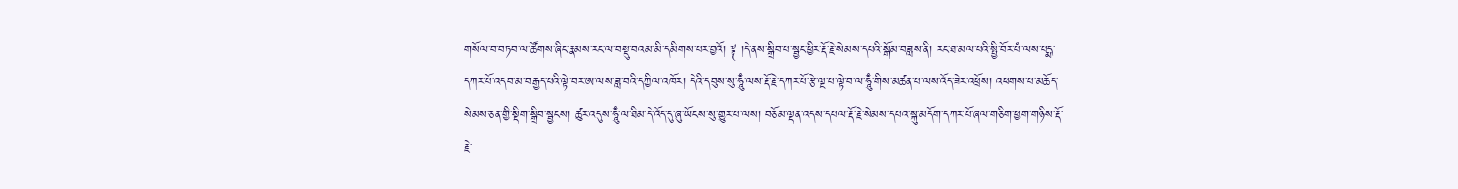གསོལ་བ་བཏབ་ལ་ཚོགས་ཞིང་རྣམས་རང་ལ་བསྡུ་བའམ་མི་དམིགས་པར་བྱའོ། ༈ །དེ་ནས་སྒྲིབ་པ་སྦྱང་ཕྱིར་རྡོ་རྗེ་སེམས་དཔའི་སྒོམ་བཟླས་ནི། རང་ཐ་མལ་པའི་སྤྱི་བོར་པཾ་ལས་པདྨ་དཀར་པོ་འདབ་མ་བརྒྱད་པའི་ལྟེ་བར་ཨ་ལས་ཟླ་བའི་དཀྱིལ་འཁོར། དེའི་དབུས་སུ་ཧཱུྃ་ལས་རྡོ་རྗེ་དཀར་པོ་རྩེ་ལྔ་པ་ལྟེ་བ་ལ་ཧཱུྃ་གིས་མཚན་པ་ལས་འོད་ཟེར་འཕྲོས། འཕགས་པ་མཆོད་སེམས་ཅན་གྱི་སྡིག་སྒྲིབ་སྦྱངས། ཚུར་འདུས་ཧཱུྃ་ལ་ཐིམ་དེ་འོད་དུ་ཞུ་ཡོངས་སུ་གྱུར་པ་ལས། བཅོམ་ལྡན་འདས་དཔལ་རྡོ་རྗེ་སེམས་དཔའ་སྐུ་མདོག་དཀར་པོ་ཞལ་གཅིག་ཕྱག་གཉིས་རྡོ་རྗེ་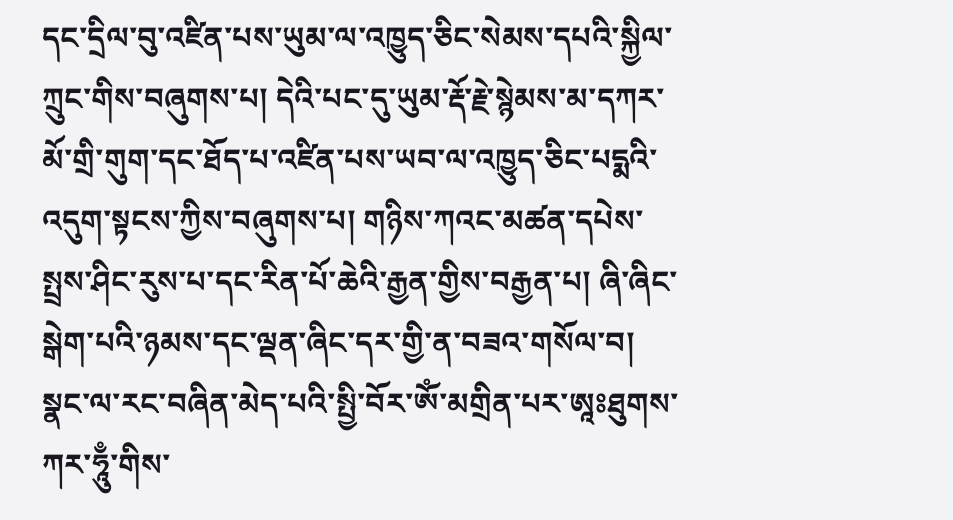དང་དྲིལ་བུ་འཛིན་པས་ཡུམ་ལ་འཁྱུད་ཅིང་སེམས་དཔའི་སྐྱིལ་ཀྲུང་གིས་བཞུགས་པ། དེའི་པང་དུ་ཡུམ་རྡོ་རྗེ་སྙེམས་མ་དཀར་མོ་གྲི་གུག་དང་ཐོད་པ་འཛིན་པས་ཡབ་ལ་འཁྱུད་ཅིང་པདྨའི་འདུག་སྟངས་ཀྱིས་བཞུགས་པ། གཉིས་ཀའང་མཚན་དཔེས་སྤྲས་ཤིང་རུས་པ་དང་རིན་པོ་ཆེའི་རྒྱན་གྱིས་བརྒྱན་པ། ཞི་ཞིང་སྒེག་པའི་ཉམས་དང་ལྡན་ཞིང་དར་གྱི་ན་བཟའ་གསོལ་བ། སྣང་ལ་རང་བཞིན་མེད་པའི་སྤྱི་བོར་ༀ་མགྲིན་པར་ཨཱཿཐུགས་ཀར་ཧཱུྃ་གིས་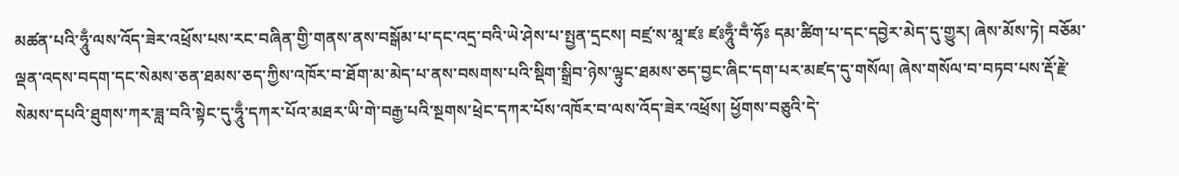མཚན་པའི་ཧཱུྃ་ལས་འོད་ཟེར་འཕྲོས་པས་རང་བཞིན་གྱི་གནས་ནས་བསྒོམ་པ་དང་འདྲ་བའི་ཡེ་ཤེས་པ་སྤྱན་དྲངས། བཛྲ་ས་མཱ་ཛཿ ཛཿཧཱུྃ་བྃ་ཧོཿ དམ་ཚིག་པ་དང་དབྱེར་མེད་དུ་གྱུར། ཞེས་མོས་ཏེ། བཅོམ་ལྡན་འདས་བདག་དང་སེམས་ཅན་ཐམས་ཅད་ཀྱིས་འཁོར་བ་ཐོག་མ་མེད་པ་ནས་བསགས་པའི་སྡིག་སྒྲིབ་ཉེས་ལྟུང་ཐམས་ཅད་བྱང་ཞིང་དག་པར་མཛད་དུ་གསོལ། ཞེས་གསོལ་བ་བཏབ་པས་རྡོ་རྗེ་སེམས་དཔའི་ཐུགས་ཀར་ཟླ་བའི་སྟེང་དུ་ཧཱུྃ་དཀར་པོའ་མཐར་ཡི་གེ་བརྒྱ་པའི་སྔགས་ཕྲེང་དཀར་པོས་འཁོར་བ་ལས་འོད་ཟེར་འཕྲོས། ཕྱོགས་བཅུའི་དེ་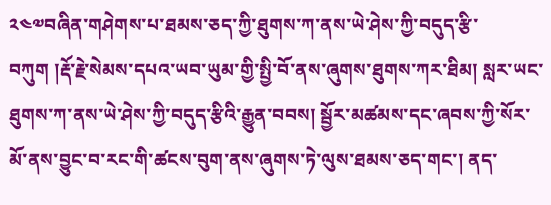༢༤༧བཞིན་གཤེགས་པ་ཐམས་ཅད་ཀྱི་ཐུགས་ཀ་ནས་ཡེ་ཤེས་ཀྱི་བདུད་རྩི་བཀུག །རྡོ་རྗེ་སེམས་དཔའ་ཡབ་ཡུམ་གྱི་སྤྱི་བོ་ནས་ཞུགས་ཐུགས་ཀར་ཐིམ། སླར་ཡང་ཐུགས་ཀ་ནས་ཡེ་ཤེས་ཀྱི་བདུད་རྩིའི་རྒྱུན་བབས། སྦྱོར་མཚམས་དང་ཞབས་ཀྱི་སོར་མོ་ནས་བྱུང་བ་རང་གི་ཚངས་བུག་ནས་ཞུགས་ཏེ་ལུས་ཐམས་ཅད་གང་། ནད་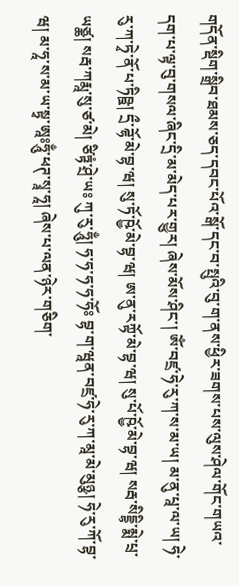གདོན་སྡིག་སྒྲིབ་ཐམས་ཅད་དབང་པོའ་སྒོ་དང་བ་སྤུའི་བུ་ག་ནས་ཕྱིར་ཟགས་པས་ལུས་ཤེལ་གོང་གཡའ་དག་པ་ལྟ་བུ་གསལ་ཞིང་དྲི་མ་མེད་པར་གྱུར། ཞེས་མོས་ཤིང་། ༀ་བཛྲ་ཧེ་རུ་ཀ་ས་མ་ཡ། མ་ནུ་པཱ་ལ་ཡ། ཧེ་རུ་ཀ་ཏྭེ་ནོ་པ་ཏིཥྛ། དྲྀ་ཌྷོ་མེ་བྷ་ཝ། སུ་ཏོ་ཥྱོ་མེ་བྷ་ཝ། ཨ་ནུ་རཀྟོ་མེ་བྷ་ཝ། སུ་པོ་ཥྱོ་མེ་བྷ་ཝ། སརྦ་སིདྡྷི་མྨེ་པྲ་ཡཙྪ། སརྦ་ཀརྨཱ་སུ་ཙ་མེ། ཙིཏྟཾ་ཤྲེ་ཡཿ ཀུ་རུ་ཧཱུྃ། ཧ་ཧ་ཧ་ཧ་ཧོཿ བྷ་ག་ཝཱན་བཛྲ་ཧེ་རུ་ཀ་མཱ་མེ་མུཉྩ། ཧེ་རུ་ཀོ་བྷ་ཝ། མ་ཧཱ་ས་མ་ཡ་སྟྭ་ཨཱཿཧཱུྃ་ཕཊ་སྭཱ་ཧཱ། ཞེས་པ་ལན་ཉེར་གཅིག་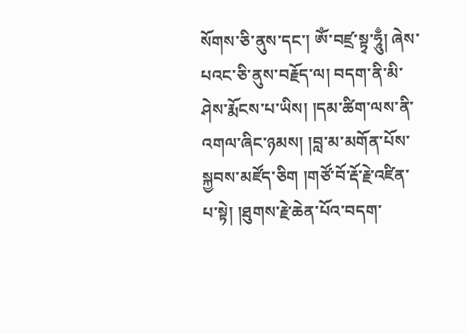སོགས་ཅི་ནུས་དང་། ༀ་བཛྲ་སྟྭ་ཧཱུྃ། ཞེས་པའང་ཅི་ནུས་བརྗོད་ལ། བདག་ནི་མི་ཤེས་རྨོངས་པ་ཡིས། །དམ་ཚིག་ལས་ནི་འགལ་ཞིང་ཉམས། །བླ་མ་མགོན་པོས་སྐྱབས་མཛོད་ཅིག །གཙོ་བོ་རྡོ་རྗེ་འཛིན་པ་སྟེ། །ཐུགས་རྗེ་ཆེན་པོའ་བདག་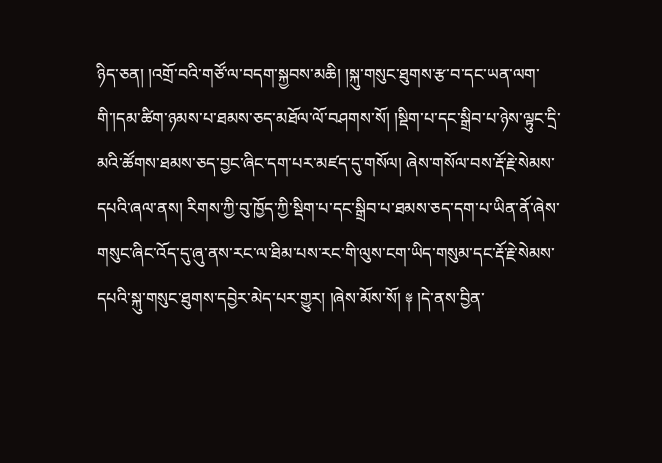ཉིད་ཅན། །འགྲོ་བའི་གཙོ་ལ་བདག་སྐྱབས་མཆི། །སྐུ་གསུང་ཐུགས་རྩ་བ་དང་ཡན་ལག་གི་།དམ་ཚིག་ཉམས་པ་ཐམས་ཅད་མཐོལ་ལོ་བཤགས་སོ། །སྡིག་པ་དང་སྒྲིབ་པ་ཉེས་ལྟུང་དྲི་མའི་ཚོགས་ཐམས་ཅད་བྱང་ཞིང་དག་པར་མཛད་དུ་གསོལ། ཞེས་གསོལ་བས་རྡོ་རྗེ་སེམས་དཔའི་ཞལ་ནས། རིགས་ཀྱི་བུ་ཁྱོད་ཀྱི་སྡིག་པ་དང་སྒྲིབ་པ་ཐམས་ཅད་དག་པ་ཡིན་ནོ་ཞེས་གསུང་ཞིང་འོད་དུ་ཞུ་ནས་རང་ལ་ཐིམ་པས་རང་གི་ལུས་ངག་ཡིད་གསུམ་དང་རྡོ་རྗེ་སེམས་དཔའི་སྐུ་གསུང་ཐུགས་དབྱེར་མེད་པར་གྱུར། །ཞེས་མོས་སོ། ༈ །དེ་ནས་བྱིན་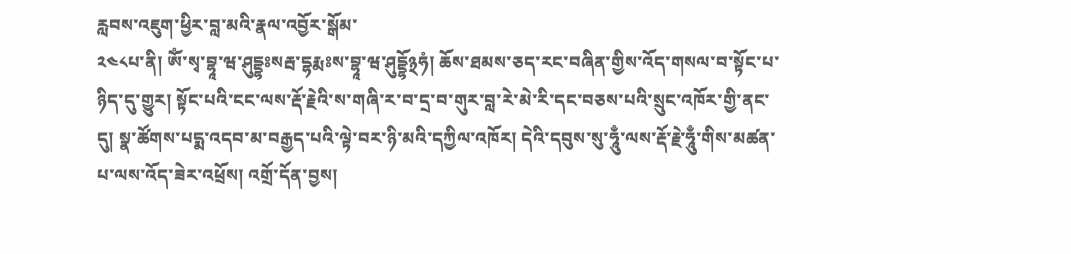རླབས་འཇུག་ཕྱིར་བླ་མའི་རྣལ་འབྱོར་སྒོམ་
༢༤༨པ་ནི། ༀ་སྭ་བྷཱ་ཝ་ཤུདྡྷཿསརྦ་དྷརྨཿས་བྷཱ་ཝ་ཤུདྡྷོ྅ཧཾ། ཆོས་ཐམས་ཅད་རང་བཞིན་གྱིས་འོད་གསལ་བ་སྟོང་པ་ཉིད་དུ་གྱུར། སྟོང་པའི་ངང་ལས་རྡོ་རྗེའི་ས་གཞི་ར་བ་དྲ་བ་གུར་བླ་རེ་མེ་རི་དང་བཅས་པའི་སྲུང་འཁོར་གྱི་ནང་དུ། སྣ་ཚོགས་པདྨ་འདབ་མ་བརྒྱད་པའི་ལྟེ་བར་ཉི་མའི་དཀྱིལ་འཁོར། དེའི་དབུས་སུ་ཧཱུྃ་ལས་རྡོ་རྗེ་ཧཱུྃ་གིས་མཚན་པ་ལས་འོད་ཟེར་འཕྲོས། འགྲོ་དོན་བྱས།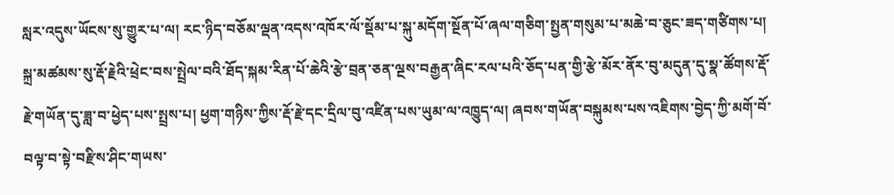སླར་འདུས་ཡོངས་སུ་གྱུར་པ་ལ། རང་ཉིད་བཅོམ་ལྡན་འདས་འཁོར་ལོ་སྡོམ་པ་སྐུ་མདོག་སྔོན་པོ་ཞལ་གཅིག་སྤྱན་གསུམ་པ་མཆེ་བ་ཅུང་ཟད་གཙིགས་པ། སྐྲ་མཚམས་སུ་རྡོ་རྗེའི་ཕྲེང་བས་སྤྲེལ་བའི་ཐོད་སྐམ་རིན་པོ་ཆེའི་རྩེ་བྲན་ཅན་ལྔས་བརྒྱན་ཞིང་རལ་པའི་ཅོད་པན་གྱི་རྩེ་མོར་ནོར་བུ་མདུན་དུ་སྣ་ཚོགས་རྡོ་རྗེ་གཡོན་དུ་ཟླ་བ་ཕྱེད་པས་སྤྲས་པ། ཕྱག་གཉིས་ཀྱིས་རྡོ་རྗེ་དང་དྲིལ་བུ་འཛིན་པས་ཡུམ་ལ་འཁྱུད་ལ། ཞབས་གཡོན་བསྐུམས་པས་འཇིགས་བྱེད་ཀྱི་མགོ་བོ་བལྟ་བ་སྟེ་བརྫིས་ཤིང་གཡས་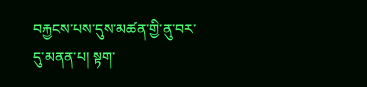བརྐྱངས་པས་དུས་མཚན་གྱི་ནུ་བར་དུ་མནན་པ། སྟག་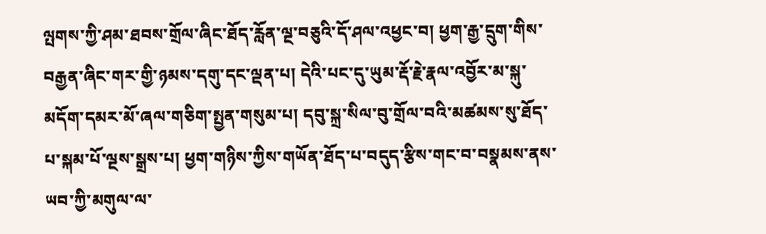ལྤགས་ཀྱི་ཤམ་ཐབས་གྲོལ་ཞིང་ཐོད་རློན་ལྔ་བཅུའི་དོ་ཤལ་འཕྱང་བ། ཕྱག་རྒྱ་དྲུག་གིས་བརྒྱན་ཞིང་གར་གྱི་ཉམས་དགུ་དང་ལྡན་པ། དེའི་པང་དུ་ཡུམ་རྡོ་རྗེ་རྣལ་འབྱོར་མ་སྐུ་མདོག་དམར་མོ་ཞལ་གཅིག་སྤྱན་གསུམ་པ། དབུ་སྐྲ་སིལ་བུ་གྲོལ་བའི་མཚམས་སུ་ཐོད་པ་སྐམ་པོ་ལྔས་སྒྲས་པ། ཕྱག་གཉིས་ཀྱིས་གཡོན་ཐོད་པ་བདུད་རྩིས་གང་བ་བསྣམས་ནས་ཡབ་ཀྱི་མགུལ་ལ་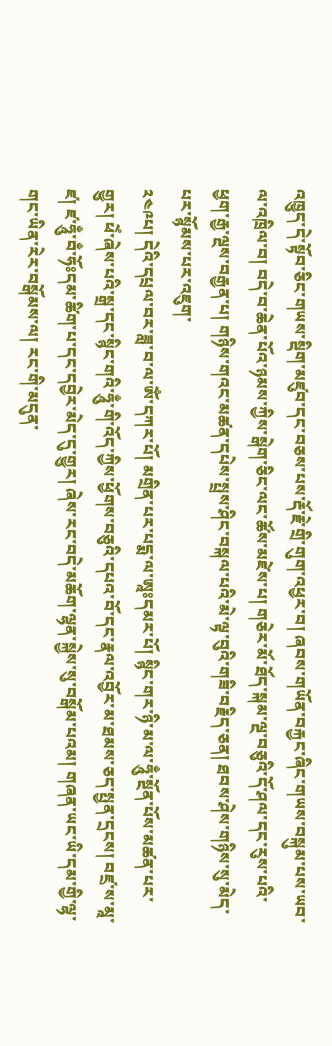འཁྱུད་དེ་སྟོབ་ཅིང་གཡས་སྡིག་མཛུབ་དང་བཅས་པས་རྡོ་རྗེ་གྲི་གུག་འཕྱར་བ། ཞབས་གཡོན་བརྐྱང་ཞིང་གཡས་བསྐུམ་པས་ཡབ་ལ་འཁྲིལ་བ། བདེ་བ་ཆེན་པོའ་ཉམས་ཀྱིས་སྒེག་ཅིང་ལང་ཚོས་མཛེས་པ། གཅེར་མོ་ཐོད་སྐམ་ལྔ་བཅུའི་དོ་ཤལ་དང་རུས་པའི་ཕྱག་རྒྱ་ལྔས་བརྒྱན་པ། གཉིས་གའང་མཚན་དཔེས་སྤྲས་ཤིང་བསྐལ་པའི་མེ་ལྟ་བུའི་གཟི་བརྗིད་ཅན། ཐབས་ཤེས་གཉིས་སུ་མེད་པར་སྙོམས་པར་འཇུག་
༢༤༩པ། དེའི་དཔྲལ་བར་ཟླ་བ་ལ་ༀ་དཀར་པོ། མགྲིན་པར་པདྨ་ལ་ཨཱཿདམར་པོ། སྙིང་གར་ཉི་མ་ལ་ཧཱུྃ་སྔོན་པོས་མཚན་པར་གྱུར། ཕེཾ་ཞེས་པའི་སྒྲ་དང་སྙིང་གའི་ཧཱུྃ་གི་འོད་ཀྱིས་ཕྱོགས་བཅུའི་དཔའ་བོ་དང་རྣལ་འབྱོར་མ་ཐམས་ཅད་སྤྱན་དྲངས། བཛྲ་ས་མཱ་ཛ། ཛ་ཧཱུྃ་བྃ་ཧོཿདམ་ཚིག་པ་དང་དབྱེར་མེད་དུ་གྱུར། ཞེས་རང་བདེ་མཆོག་ལྷན་སྐྱེས་སུ་བསྒོམ་པའམ། གཞན་ཡང་ཡི་དམ་གྱི་ལྷ་གང་ཡིན་རེར་བསྒོམས་ལ། རང་གི་མདུན་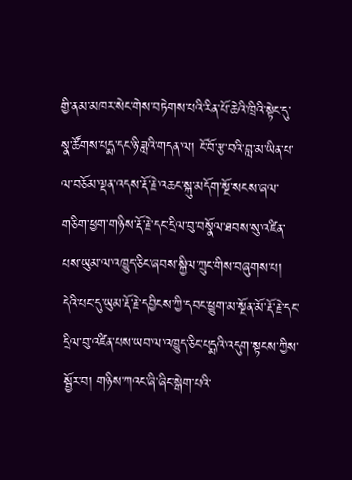གྱི་ནམ་མཁར་སེང་གེས་བཏེགས་པའི་རིན་པོ་ཆེའི་ཁྲིའི་སྟེང་དུ་སྣ་ཚོགས་པདྨ་དང་ཉི་ཟླའི་གདན་ལ། ངོ་བོ་རྩ་བའི་བླ་མ་ཡིན་པ་ལ་བཅོམ་ལྡན་འདས་རྡོ་རྗེ་འཆང་སྐུ་མདོག་སྔོ་སངས་ཞལ་གཅིག་ཕྱག་གཉིས་རྡོ་རྗེ་དང་དྲིལ་བུ་བསྣོལ་ཐབས་སུ་འཛིན་པས་ཡུམ་ལ་འཁྱུད་ཅིང་ཞབས་སྐྱིལ་ཀྲུང་གིས་བཞུགས་པ། དེའི་པང་དུ་ཡུམ་རྡོ་རྗེ་དབྱིངས་ཀྱི་དབང་ཕྱུག་མ་སྔོན་མོ་རྡོ་རྗེ་དང་དྲིལ་བུ་འཛིན་པས་ཡབ་ལ་འཁྱུད་ཅིང་པདྨའི་འདུག་སྟངས་ཀྱིས་སྦྱོར་བ། གཉིས་ཀའང་ཞི་ཞིང་སྒེག་པའི་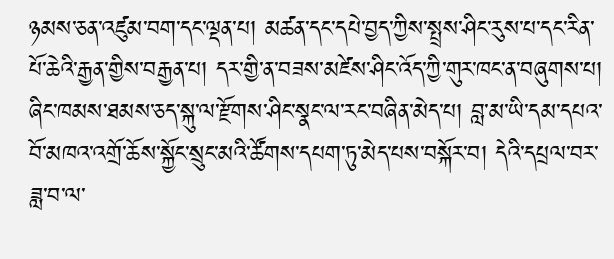ཉམས་ཅན་འཛུམ་བག་དང་ལྡན་པ། མཚན་དང་དཔེ་བྱད་ཀྱིས་སྤྲས་ཤིང་རུས་པ་དང་རིན་པོ་ཆེའི་རྒྱན་གྱིས་བརྒྱན་པ། དར་གྱི་ན་བཟས་མཛེས་ཤིང་འོད་ཀྱི་གུར་ཁང་ན་བཞུགས་པ། ཞིང་ཁམས་ཐམས་ཅད་སྐུ་ལ་རྫོགས་ཤིང་སྣང་ལ་རང་བཞིན་མེད་པ། བླ་མ་ཡི་དམ་དཔའ་བོ་མཁའ་འགྲོ་ཆོས་སྐྱོང་སྲུང་མའི་ཚོགས་དཔག་ཏུ་མེད་པས་བསྐོར་བ། དེའི་དཔྲལ་བར་ཟླ་བ་ལ་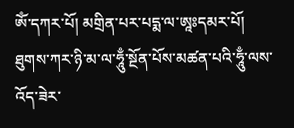ༀ་དཀར་པོ། མགྲིན་པར་པདྨ་ལ་ཨཱཿདམར་པོ། ཐུགས་ཀར་ཉི་མ་ལ་ཧཱུྃ་སྔོན་པོས་མཚན་པའི་ཧཱུྃ་ལས་འོད་ཟེར་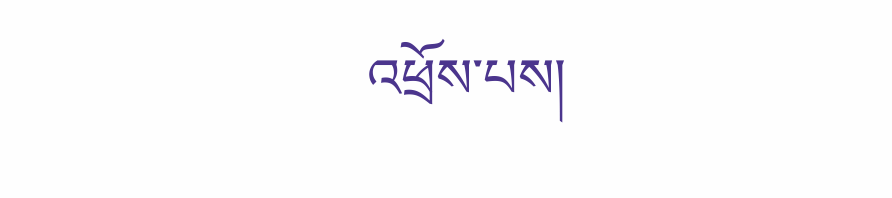འཕྲོས་པས།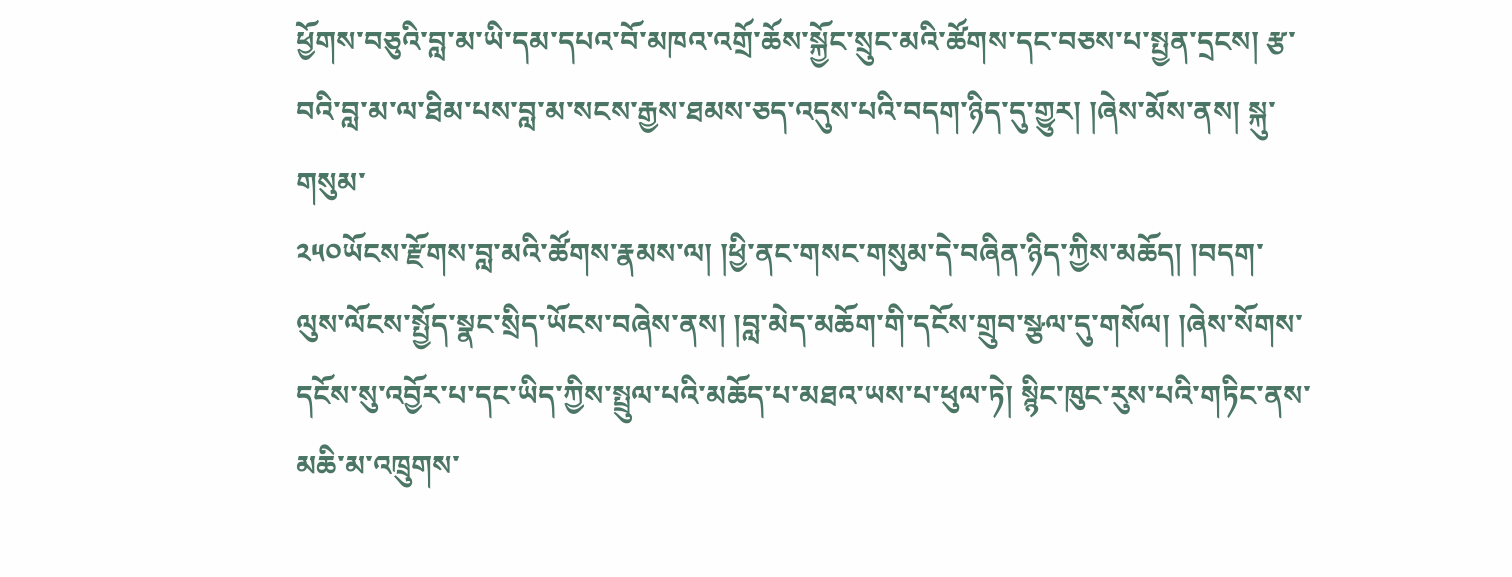ཕྱོགས་བཅུའི་བླ་མ་ཡི་དམ་དཔའ་བོ་མཁའ་འགྲོ་ཆོས་སྐྱོང་སྲུང་མའི་ཚོགས་དང་བཅས་པ་སྤྱན་དྲངས། རྩ་བའི་བླ་མ་ལ་ཐིམ་པས་བླ་མ་སངས་རྒྱས་ཐམས་ཅད་འདུས་པའི་བདག་ཉིད་དུ་གྱུར། །ཞེས་མོས་ནས། སྐུ་གསུམ་
༢༥༠ཡོངས་རྫོགས་བླ་མའི་ཚོགས་རྣམས་ལ། །ཕྱི་ནང་གསང་གསུམ་དེ་བཞིན་ཉིད་ཀྱིས་མཆོད། །བདག་ལུས་ལོངས་སྤྱོད་སྣང་སྲིད་ཡོངས་བཞེས་ནས། །བླ་མེད་མཆོག་གི་དངོས་གྲུབ་སྩལ་དུ་གསོལ། །ཞེས་སོགས་དངོས་སུ་འབྱོར་པ་དང་ཡིད་ཀྱིས་སྤྲུལ་པའི་མཆོད་པ་མཐའ་ཡས་པ་ཕུལ་ཏེ། སྙིང་ཁུང་རུས་པའི་གཏིང་ནས་མཆི་མ་འཁྲུགས་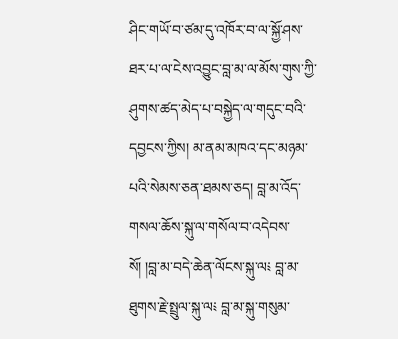ཤིང་གཡོ་བ་ཙམ་དུ་འཁོར་བ་ལ་སྐྱོ་ཤས་ཐར་པ་ལ་ངེས་འབྱུང་བླ་མ་ལ་མོས་གུས་ཀྱི་ཤུགས་ཚད་མེད་པ་བསྐྱེད་ལ་གདུང་བའི་དབྱངས་ཀྱིས། མ་ནམ་མཁའ་དང་མཉམ་པའི་སེམས་ཅན་ཐམས་ཅད། བླ་མ་འོད་གསལ་ཆོས་སྐུ་ལ་གསོལ་བ་འདེབས་སོ། །བླ་མ་བདེ་ཆེན་ལོངས་སྐུ་ལ༴ བླ་མ་ཐུགས་རྗེ་སྤྲུལ་སྐུ་ལ༴ བླ་མ་སྐུ་གསུམ་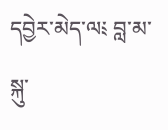དབྱེར་མེད་ལ༴ བླ་མ་སྐུ་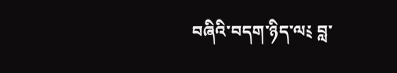བཞིའི་བདག་ཉིད་ལ༴ བླ་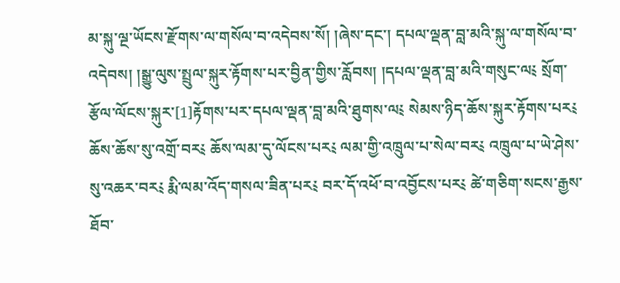མ་སྐུ་ལྔ་ཡོངས་རྫོགས་ལ་གསོལ་བ་འདེབས་སོ། །ཞེས་དང་། དཔལ་ལྡན་བླ་མའི་སྐུ་ལ་གསོལ་བ་འདེབས། །སྒྱུ་ལུས་སྤྲུལ་སྐུར་རྟོགས་པར་བྱིན་གྱིས་རློབས། །དཔལ་ལྡན་བླ་མའི་གསུང་ལ༴ སྲོག་རྩོལ་ལོངས་སྐུར་[1]རྟོགས་པར་དཔལ་ལྡན་བླ་མའི་ཐུགས་ལ༴ སེམས་ཉིད་ཆོས་སྐུར་རྟོགས་པར༴ ཆོས་ཆོས་སུ་འགྲོ་བར༴ ཆོས་ལམ་དུ་ལོངས་པར༴ ལམ་གྱི་འཁྲུལ་པ་སེལ་བར༴ འཁྲུལ་པ་ཡེ་ཤེས་སུ་འཆར་བར༴ རྨི་ལམ་འོད་གསལ་ཟིན་པར༴ བར་དོ་འཕོ་བ་འབྱོངས་པར༴ ཚེ་གཅིག་སངས་རྒྱས་ཐོབ་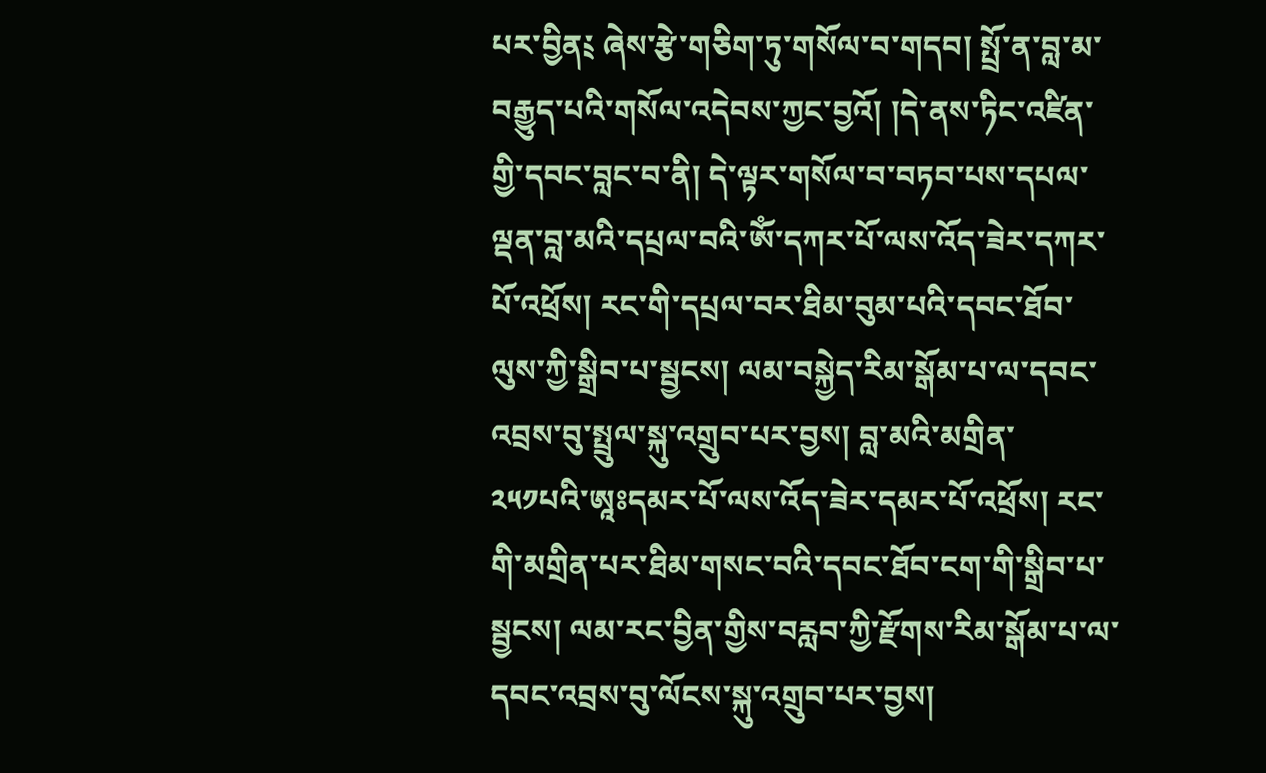པར་བྱིན༴ ཞེས་རྩེ་གཅིག་ཏུ་གསོལ་བ་གདབ། སྤྲོ་ན་བླ་མ་བརྒྱུད་པའི་གསོལ་འདེབས་ཀྱང་བྱའོ། །དེ་ནས་ཏིང་འཛིན་གྱི་དབང་བླང་བ་ནི། དེ་ལྟར་གསོལ་བ་བཏབ་པས་དཔལ་ལྡན་བླ་མའི་དཔྲལ་བའི་ༀ་དཀར་པོ་ལས་འོད་ཟེར་དཀར་པོ་འཕྲོས། རང་གི་དཔྲལ་བར་ཐིམ་བུམ་པའི་དབང་ཐོབ་ལུས་ཀྱི་སྒྲིབ་པ་སྦྱངས། ལམ་བསྐྱེད་རིམ་སྒོམ་པ་ལ་དབང་འབྲས་བུ་སྤྲུལ་སྐུ་འགྲུབ་པར་བྱས། བླ་མའི་མགྲིན་
༢༥༡པའི་ཨཱཿདམར་པོ་ལས་འོད་ཟེར་དམར་པོ་འཕྲོས། རང་གི་མགྲིན་པར་ཐིམ་གསང་བའི་དབང་ཐོབ་ངག་གི་སྒྲིབ་པ་སྦྱངས། ལམ་རང་བྱིན་གྱིས་བརླབ་ཀྱི་རྫོགས་རིམ་སྒོམ་པ་ལ་དབང་འབྲས་བུ་ལོངས་སྐུ་འགྲུབ་པར་བྱས།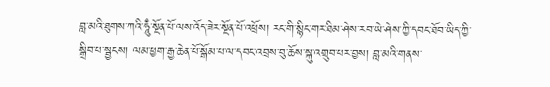བླ་མའི་ཐུགས་ཀའི་ཧཱུྃ་སྔོན་པོ་ལས་འོད་ཟེར་སྔོན་པོ་འཕྲོས། རང་གི་སྙིང་གར་ཐིམ་ཤེས་རབ་ཡེ་ཤེས་ཀྱི་དབང་ཐོབ་ཡིད་ཀྱི་སྒྲིབ་པ་སྦྱངས། ལམ་ཕྱག་རྒྱ་ཆེན་པོ་སྒོམ་པ་ལ་དབང་འབྲས་བུ་ཆོས་སྐུ་འགྲུབ་པར་བྱས། བླ་མའི་གནས་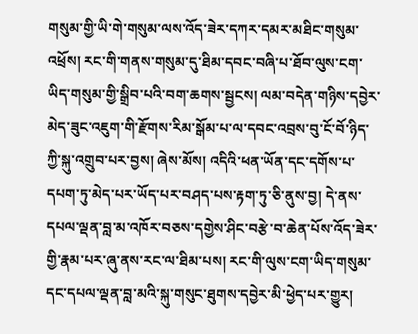གསུམ་གྱི་ཡི་གེ་གསུམ་ལས་འོད་ཟེར་དཀར་དམར་མཐིང་གསུམ་འཕྲོས། རང་གི་གནས་གསུམ་དུ་ཐིམ་དབང་བཞི་པ་ཐོབ་ལུས་ངག་ཡིད་གསུམ་གྱི་སྒྲིབ་པའི་བག་ཆགས་སྦྱངས། ལམ་བདེན་གཉིས་དབྱེར་མེད་ཟུང་འཇུག་གི་རྫོགས་རིམ་སྒོམ་པ་ལ་དབང་འབྲས་བུ་ངོ་བོ་ཉིད་ཀྱི་སྐུ་འགྲུབ་པར་བྱས། ཞེས་མོས། འདིའི་ཕན་ཡོན་དང་དགོས་པ་དཔག་ཏུ་མེད་པར་ཡོད་པར་བཤད་པས་རྟག་ཏུ་ཅི་ནུས་བྱ། དེ་ནས་དཔལ་ལྡན་བླ་མ་འཁོར་བཅས་དགྱེས་ཤིང་བརྩེ་བ་ཆེན་པོས་འོད་ཟེར་གྱི་རྣམ་པར་ཞུ་ནས་རང་ལ་ཐིམ་པས། རང་གི་ལུས་ངག་ཡིད་གསུམ་དང་དཔལ་ལྡན་བླ་མའི་སྐུ་གསུང་ཐུགས་དབྱེར་མི་ཕྱེད་པར་གྱུར།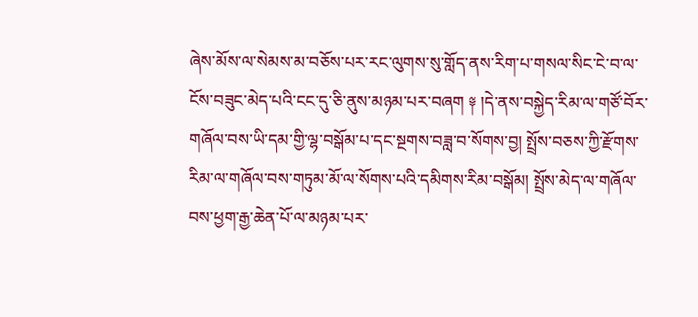ཞེས་མོས་ལ་སེམས་མ་བཅོས་པར་རང་ལུགས་སུ་གློད་ནས་རིག་པ་གསལ་སིང་ངེ་བ་ལ་ངོས་བཟུང་མེད་པའི་ངང་དུ་ཅི་ནུས་མཉམ་པར་བཞག ༈ །དེ་ནས་བསྐྱེད་རིམ་ལ་གཙོ་བོར་གཞོལ་བས་ཡི་དམ་གྱི་ལྷ་བསྒོམ་པ་དང་སྔགས་བཟླ་བ་སོགས་བྱ། སྤྲོས་བཅས་ཀྱི་རྫོགས་རིམ་ལ་གཞོལ་བས་གཏུམ་མོ་ལ་སོགས་པའི་དམིགས་རིམ་བསྒོམ། སྤྲོས་མེད་ལ་གཞོལ་བས་ཕྱག་རྒྱ་ཆེན་པོ་ལ་མཉམ་པར་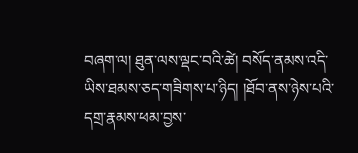བཞག་ལ། ཐུན་ལས་ལྡང་བའི་ཚེ། བསོད་ནམས་འདི་ཡིས་ཐམས་ཅད་གཟིགས་པ་ཉིད། །ཐོབ་ནས་ཉེས་པའི་དགྲ་རྣམས་ཕམ་བྱས་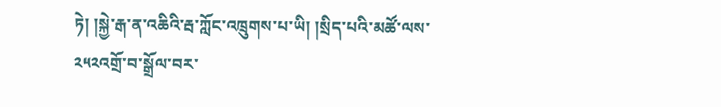ཏེ། །སྐྱེ་རྒ་ན་འཆིའི་རྦ་ཀློང་འཁྲུགས་པ་ཡི། །སྲིད་པའི་མཚོ་ལས་
༢༥༢འགྲོ་བ་སྒྲོལ་བར་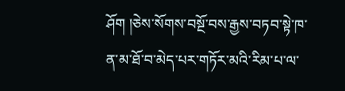ཤོག །ཅེས་སོགས་བསྔོ་བས་རྒྱས་བཏབ་སྟེ་ཁ་ན་མ་ཐོ་བ་མེད་པར་གཏོར་མའི་རིམ་པ་ལ་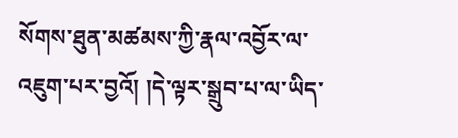སོགས་ཐུན་མཚམས་ཀྱི་རྣལ་འབྱོར་ལ་འཇུག་པར་བྱའོ། །དེ་ལྟར་སྒྲུབ་པ་ལ་ཡིད་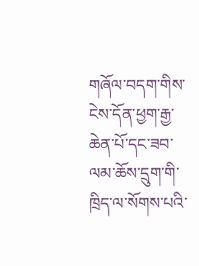གཞོལ་བདག་གིས་ངེས་དོན་ཕྱག་རྒྱ་ཆེན་པོ་དང་ཟབ་ལམ་ཆོས་དྲུག་གི་ཁྲིད་ལ་སོགས་པའི་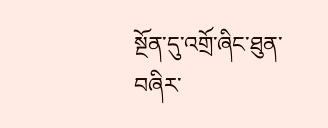སྔོན་དུ་འགྲོ་ཞིང་ཐུན་བཞིར་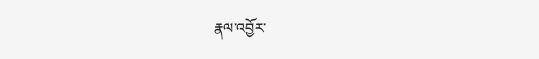རྣལ་འབྱོར་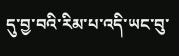དུ་བྱ་བའི་རིམ་པ་འདི་ཡང་བུ་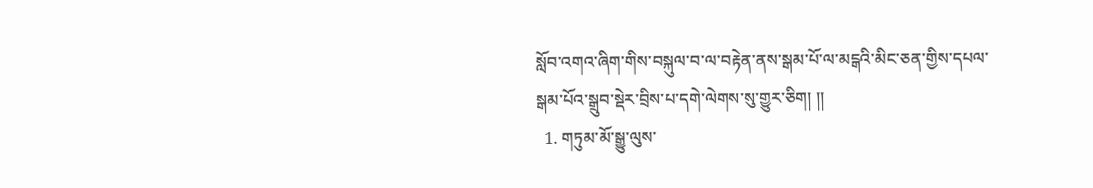སློབ་འགའ་ཞིག་གིས་བསྐུལ་བ་ལ་བརྟེན་ནས་སྒམ་པོ་ལ་མངྒའི་མིང་ཅན་གྱིས་དཔལ་སྒམ་པོའ་སྒྲུབ་སྡེར་བྲིས་པ་དགེ་ལེགས་སུ་གྱུར་ཅིག། །།
  1. གཏུམ་མོ་སྒྱུ་ལུས་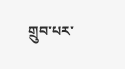གྲུབ་པར་